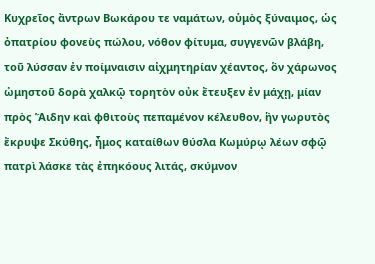Κυχρεῖος ἄντρων Βωκάρου τε ναμάτων, οὑμὸς ξύναιμος, ὡς ὀπατρίου φονεὺς πώλου, νόθον φίτυμα, συγγενῶν βλάβη, τοῦ λύσσαν ἐν ποίμναισιν αἰχμητηρίαν χέαντος, ὃν χάρωνος ὠμηστοῦ δορὰ χαλκῷ τορητὸν οὐκ ἔτευξεν ἐν μάχῃ, μίαν πρὸς Ἅιδην καὶ φθιτοὺς πεπαμένον κέλευθον, ἣν γωρυτὸς ἔκρυψε Σκύθης, ἦμος καταίθων θύσλα Κωμύρῳ λέων σφῷ πατρὶ λάσκε τὰς ἐπηκόους λιτάς, σκύμνον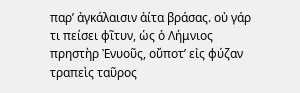παρʼ ἀγκάλαισιν ἀίτα βράσας. οὐ γάρ τι πείσει φῖτυν, ὡς ὁ Λήμνιος πρηστὴρ Ἐνυοῦς, οὔποτʼ εἰς φύζαν τραπεὶς ταῦρος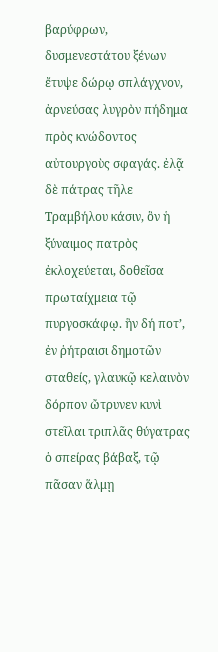βαρύφρων, δυσμενεστάτου ξένων ἔτυψε δώρῳ σπλάγχνον, ἀρνεύσας λυγρὸν πήδημα πρὸς κνώδοντος αὐτουργοὺς σφαγάς. ἐλᾷ δὲ πάτρας τῆλε Τραμβήλου κάσιν, ὃν ἡ ξύναιμος πατρὸς ἐκλοχεύεται, δοθεῖσα πρωταίχμεια τῷ πυργοσκάφῳ. ἣν δή ποτʼ, ἐν ῥήτραισι δημοτῶν σταθείς, γλαυκῷ κελαινὸν δόρπον ὤτρυνεν κυνὶ στεῖλαι τριπλᾶς θύγατρας ὁ σπείρας βάβαξ, τῷ πᾶσαν ἅλμῃ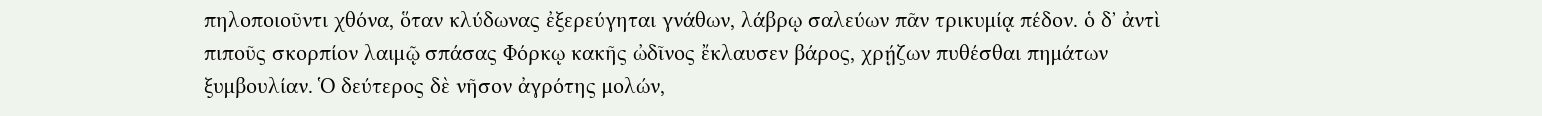πηλοποιοῦντι χθόνα, ὅταν κλύδωνας ἐξερεύγηται γνάθων, λάβρῳ σαλεύων πᾶν τρικυμίᾳ πέδον. ὁ δʼ ἀντὶ πιποῦς σκορπίον λαιμῷ σπάσας Φόρκῳ κακῆς ὠδῖνος ἔκλαυσεν βάρος, χρῄζων πυθέσθαι πημάτων ξυμβουλίαν. Ὁ δεύτερος δὲ νῆσον ἀγρότης μολών,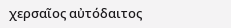χερσαῖος αὐτόδαιτος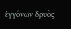ἐγγόνων δρυὸς